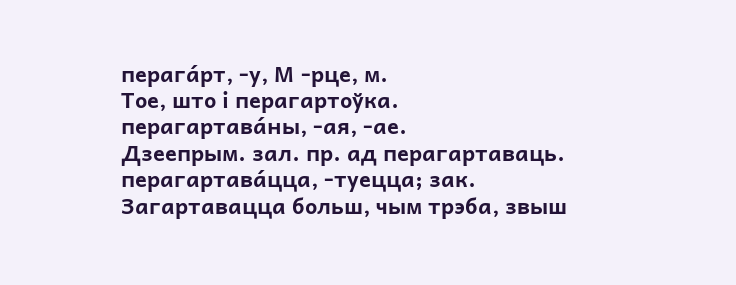перага́рт, ‑у, М ‑рце, м.
Тое, што і перагартоўка.
перагартава́ны, ‑ая, ‑ае.
Дзеепрым. зал. пр. ад перагартаваць.
перагартава́цца, ‑туецца; зак.
Загартавацца больш, чым трэба, звыш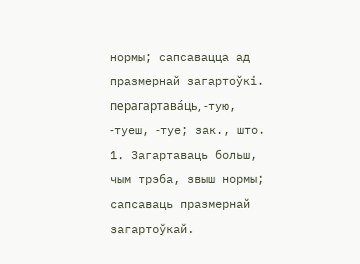нормы; сапсавацца ад празмернай загартоўкі.
перагартава́ць, ‑тую, ‑туеш, ‑туе; зак., што.
1. Загартаваць больш, чым трэба, звыш нормы; сапсаваць празмернай загартоўкай.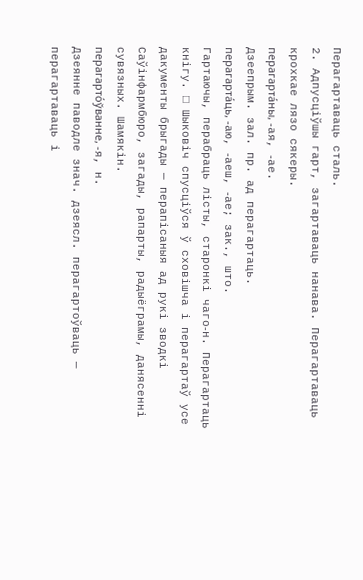Перагартаваць сталь.
2. Адпусціўшы гарт, загартаваць нанава. Перагартаваць крохкае лязо сякеры.
перагарта́ны, ‑ая, ‑ае.
Дзеепрым. зал. пр. ад перагартаць.
перагарта́ць, ‑аю, ‑аеш, ‑ае; зак., што.
Гартаючы, перабраць лісты, старонкі чаго‑н. Перагартаць кнігу. □ Шыковіч спусціўся ў сховішча і перагартаў усе дакументы брыгады — перапісаныя ад рукі зводкі Саўінфармбюро, загады, рапарты, радыёграмы, данясенні сувязных. Шамякін.
перагарто́ўванне, ‑я, н.
Дзеянне паводле знач. дзеясл. перагартоўваць — перагартаваць і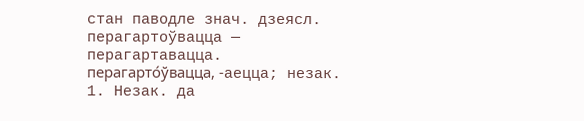стан паводле знач. дзеясл. перагартоўвацца — перагартавацца.
перагарто́ўвацца, ‑аецца; незак.
1. Незак. да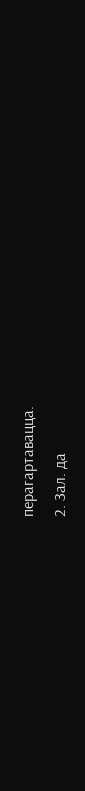перагартавацца.
2. Зал. да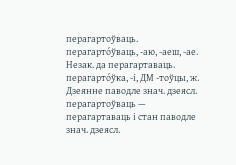перагартоўваць.
перагарто́ўваць, ‑аю, ‑аеш, ‑ае.
Незак. да перагартаваць.
перагарто́ўка, ‑і, ДМ ‑тоўцы, ж.
Дзеянне паводле знач. дзеясл. перагартоўваць — перагартаваць і стан паводле знач. дзеясл.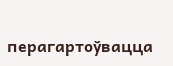перагартоўвацца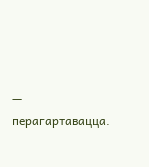— перагартавацца.